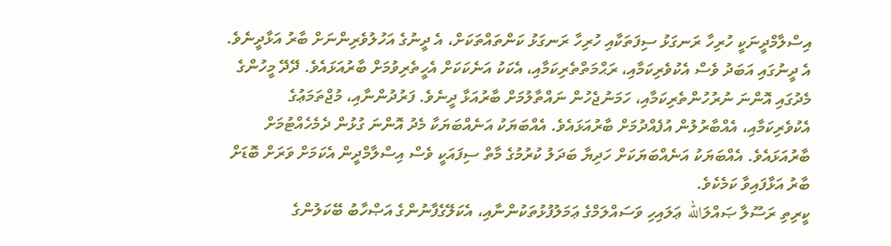އިސްލާމްދީނަކީ ހުރިހާ ރަނގަޅު ސިފަތަކާއި ހުރިހާ ރަނގަޅު ކަންތައްތަކަށް، އެ ދީނުގެ އަހުލުވެރިންނަށް ބާރު އަޅާދީނެވެ. އެ ދީނުގައި އަބަދު ވެސް އެކުވެރިކަމާއި، ރަޙްމަތްތެރިކަމާއި، އެކަކު އަނެކަކަށް އެހީތެރިވުމަށް ބާރުއަޅައެވެ. ދޭދޭ މީހުންގެ މެދުގައި އޮންނަ ނުރުހުންތެރިކަމާއި، ހަމަނުޖެހުން ނައްތާލުމަށް ބާރުއަޅާ ދީނެވެ. ފަރުދުންނާއި، މުޖްތަމަޢުގެ އެކުވެރިކަމާއި، އެއްބާރުލުން އުފެއްދުމަށް ބާރުއަޅައެވެ. އެއްބަޔަކު އަނެއްބަޔަކާ މެދު އޮންނަ ގުޅުން ދެމެހެއްޓުމަށް ބާރުއަޅައެވެ. އެއްބަޔަކު އަނެއްބަޔަކަށް ހަދިޔާ ބަދަލު ކުރުމުގެ މާތް ސިފައަކީ ވެސް އިސްލާމްދީން އެކަމަށް ވަރަށް ބޮޑަށް ބާރު އަޅާފައިވާ ކަމެކެވެ.
ކީރިތި ރަސޫލާ ޞައްލަالله ޢަލައިހި ވަސައްލަމްގެ ޢަމަލުފުޅުތަކުންނާއި، އެކަލޭގެފާނުންގެ އަޞްހާބު ބޭކަލުންގެ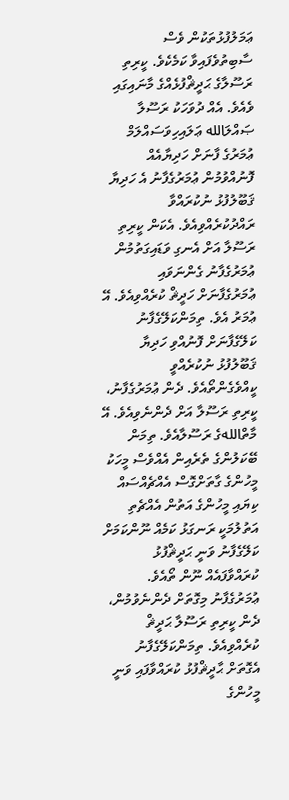ޢަމަލުފުޅުތަކުން ވެސް ސާބިތުވެފައިވާ ކަމެކެވެ. ކީރިތި ރަސޫލާގެ ޙަދީޘްފުޅެއްގެ މާނައިގައި ވެއެވެ. އެއް ދުވަހަކު ރަސޫލާ ޞައްލަالله ޢަލައިހިވަސައްލަމް ޢުމަރުގެ ފާނަށް ހަދިޔާއެއް ފޮނުއްވުމުން ޢުމަރުގެފާނު އެ ހަދިޔާ ޤަބޫލުފުޅު ނުކުރައްވާ ރައްދުކުރެއްވިއެވެ. އެކަން ކީރިތި ރަސޫލާ އަށް އެނގި ވަޑައިގަތުމުން ޢުމަރުގެފާނު ގެންނަވައި ޢުމަރުގެފާނަށް ހަދީޘް ކުރެއްވިއެވެ. އޭ ޢުމަރު އެވެ. ތިމަންކަލޭގެފާނު ކަލޭގެފާނަށް ފޮނުއްވި ހަދިޔާ ޤަބޫލުފުޅު ނުކުރެއްވީ ކީއްވެގެންތޯއެވެ. ދެން ޢުމަރުގެފާނު، ކީރިތި ރަސޫލާ އަށް ދެންނެވިއެވެ. އޭ މާތްاللهގެ ރަސޫލާއެވެ. ތިމަން ބޭކަލުންގެ ތެރެއިން އެއްވެސް މީހަކު މީހުންގެ ގާތަށްގޮސް އެއްޗެއްސައް ކިޔައި މީހުންގެ އަތުން އެއްޗެތި އަތުލުމަކީ ރަނގަޅު ކަމެއް ނޫންކަމަށް ކަލޭގެފާނު ވަނީ ޙަދީޘްފުޅު ކުރައްވާފައެއް ނޫން ތޯއެވެ. ޢުމަރުގެފާނު މިގޮތަށް ދެންނެވުމުން، ދެން ކީރިތި ރަސޫލާ ޙަދީޘް ކުރެއްވިއެވެ. ތިމަންކަލޭގެފާނު އެގޮތަށް ޙާދީޘްފުޅު ކުރައްވާފައި ވަނީ މީހުންގެ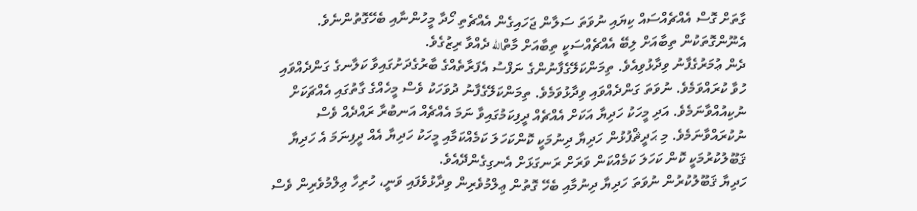ގާތަށް ގޮސް އެއްޗެއްސައް ކިޔައި ނުވަތަ ސަލާން ޖަހައިގެން އެއްޗެތި ހޯދާ މީހުންނާއި ބެހޭގޮތުންނެވެ. އެނޫންގޮތަކުން ތިބާއަށް ލިބޭ އެއްޗެއްސަކީ ތިބާއަށް މާތްالله ދެއްވާ ރިޒުގެވެ.
ދެން ޢުމަރުގެފާނު ވިދާޅުވިއެވެ. ތިމަންކަލޭގެފާނުންގެ ނަފްސު އެފަރާތެއްގެ ބާރުގެދަށުގައިވާ ކަލާނގެ ގަންދެއްވައި ހުވާ ކުރައްވަމެވެ. ނުވަތަ ގަންދެއްވައި ވިދާޅުވަމެވެ. ތިމަންކަލޭގެފާނު ދުވަހަކު ވެސް މީހެއްގެ ގާތުގައި އެއްޗަކަށް ނުކިއުއްވާނަމެވެ. އަދި މީހަކު ހަދިޔާ އަކަށް އެއްޗެއް ދީފިކަމުގައިވާ ނަމަ އެއްޗެއް އަނބުރާ ރައްދެއް ވެސް ނުކުރައްވާނަމެވެ. މި ޙަދީޘްފުޅުން ހަދިޔާ ދިނުމަކީ ކޮންކަހަލަ ކަމެއްކަމާއި މީހަކު ހަދިޔާ އެއް ދީފިނަމަ އެ ހަދިޔާ ޤަބޫލުކުރުމަކީ ކޮން ކަހަލަ ކަމެއްކަން ވަރަށް ރަނގަޅަށް އެނގިގެންދޭއެވެ.
ހަދިޔާ ޤަބޫލުކުރުން ނުވަތަ ހަދިޔާ ދިނުމާއި ބެހޭ ގޮތުން ޢިލްމުވެރިން ވިދާޅުވެފައި ވަނީ، ހުރިހާ ޢިލްމުވެރިން ވެސް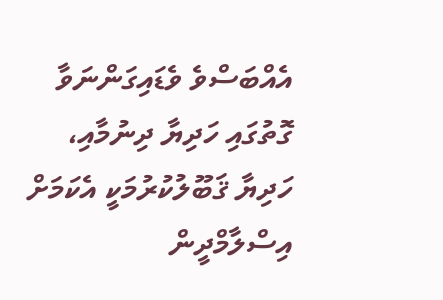އެއްބަސްވެ ވެޑައިގަންނަވާ ގޮތުގައި ހަދިޔާ ދިނުމާއި، ހަދިޔާ ޤަބޫލުކުރުމަކީ އެކަމަށް އިސްލާމްދީން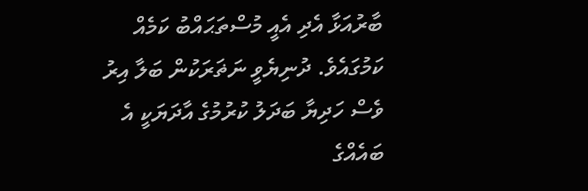ބާރުއަޅާ އެދި އެއީ މުސްތަޙައްބު ކަމެއް ކަމުގައެވެ. ދުނިޔެވީ ނަޡަރަކުން ބަލާ އިރު ވެސް ހަދިޔާ ބަދަލު ކުރުމުގެ އާދަޔަކީ އެ ބައެއްގެ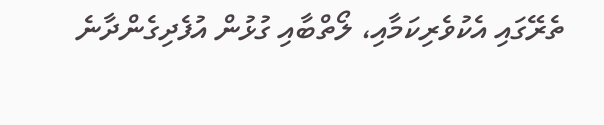ތެރޭގައި އެކުވެރިކަމާއި، ލޯތްބާއި ގުޅުން އުފެދިގެންދާނެ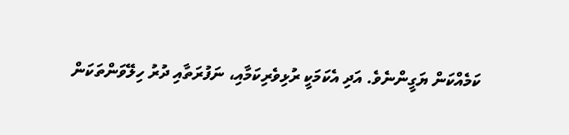ކަމެއްކަން ޔަގީންނެވެ. އަދި އެކަމަކީ ރުޅިވެރިކަމާއި، ނަފުރަތާއި ދުރު ހިލޭވަންތަކަން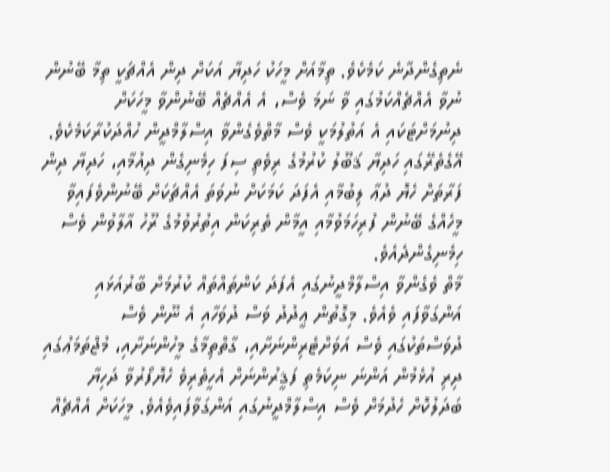ނެތިގެންދާނެ ކަމެކެވެ. ތިމާއަށް މީހަކު ހަދިޔާ އަކަށް ދިން އެއްޗަކީ ތިމާ ބޭނުން ނުވާ އެއްޗެއްކަމުގައި ވާ ނަމަ ވެސް، އެ އެއްޗެއް ބޭނުންވާ މީހަކަށް ދިނުމަށްޓަކައި އެ އަތުލުމަކީ ވެސް މާތްވެގެންވާ އިސްލާމްދީން ހުއްދަކުރާކަމެކެވެ. އޭގެތެރޭގައި ހަދިޔާ ޤަބޫލު ކުރުމުގެ ރިވެތި ސިފަ ހިމެނިގެން ދިއުމާއި، ހަދިޔާ ދިން ފަރާތަށް ހެޔޮ ދުޢާ ލިބުމާއި އެފަދަ ކަމަކަށް ނުވަތަ އެއްޗަކަށް ބޭނުންވެފައިވާ މީހެއްގެ ބޭނުން ފުރިހަމަވުމާއި އީމާން ތެރިކަން އިތުރުވުމުގެ ރޫހު އާލާވުން ވެސް ހިމެނިގެންދެއެވެ.
މާތް ވެގެންވާ އިސްލާމްދީނުގައި އެފަދަ ކަންތައްތައް ކުރުމަށް ބާރުއަޅައި އަންގަވާފައި ވެއެވެ. މިގޮތުން ޢީދުދު ވަސް ދުވަހާއި އެ ނޫން ވެސް ދުވަސްތަކުގައި ވެސް އަވަށްޓެރިންނަށާއި، ގާތްތިމާގެ މީހުންނަށާއި، މުޖްތަމަޢުގައި ދިރި އުޅެމުން އަންނަ ނިކަމެތި ފަޤީރުންނަށް އެހީތެރިވެ ހެޔޮފޯރުވާ ދަހިޔާ ބަދަލުކޮށް ހެދުމަށް ވެސް އިސްލާމްދީނުގައި އަންގަވާފައިވެއެވެ. މީހަކަށް އެއްޗެއް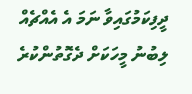ދީފިކަމުގައިވާ ނަމަ އެ އެއްޗެއް ލިބުނު މީހަކަށް ދެގޮތުންކުރެ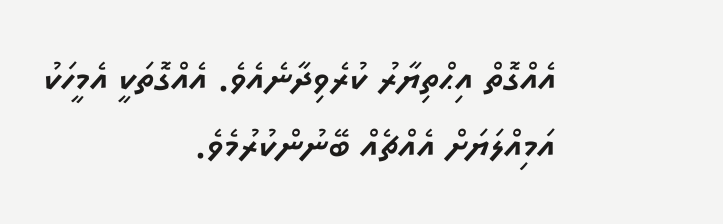އެއްގޮތް އިޙްތިޔާރު ކުރެވިދާނެއެވެ. އެއްގޮތަކީ އެމީހަކު އަމިއްލަޔަށް އެއްޗެއް ބޭނުންކުރުމެވެ.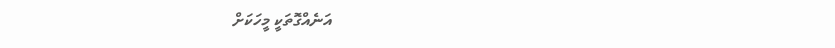އަނެއްގޮތަކީ މީހަކަށް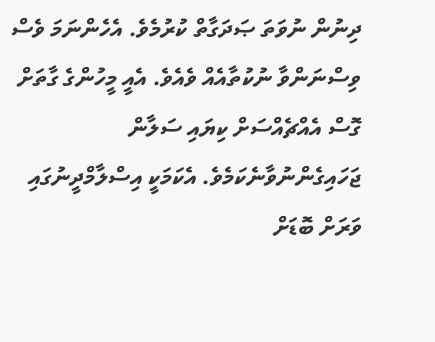ދިނުން ނުވަތަ ޞަދަގާތް ކުރުމެވެ. އެހެންނަމަ ވެސް ވިސްނަންވާ ނުކުތާއެއް ވެއެވެ. އެއީ މީހުންގެ ގާތަށް ގޮސް އެއްޗެއްސަށް ކިޔައި ސަލާން ޖަހައިގެންނުވާނެކަމެވެ. އެކަމަކީ އިސްލާމްދީނުގައި ވަރަށް ބޮޑަށް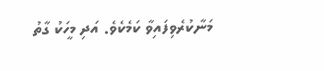މަނާކުރެވިފައިވާ ކަމެކެވެ. އަދި މީހަކު ގާތު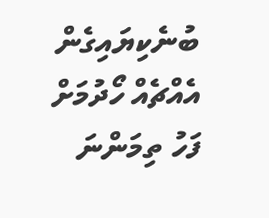ބުނެކިޔައިގެން އެއްޗެއް ހޯދުމަށް ފަހު ތިމަންނަ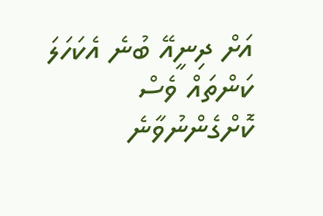އަށް ދިނީއޭ ބުނެ އެކަހަލަ ކަންތައް ވެސް ކޮށްގެންނުވާނެ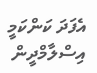އެފަދަ ކަންކަމީ އިސްލާމްދީން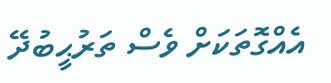އެއްގޮތަކަށް ވެސް ތަރުޙީބުދޭ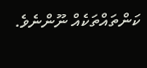ކަންތައްތަކެއް ނޫންނެވެ.